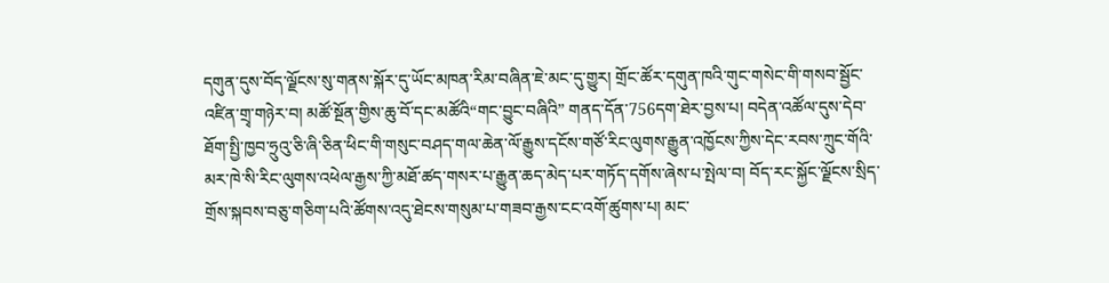དགུན་དུས་བོད་ལྗོངས་སུ་གནས་སྐོར་དུ་ཡོང་མཁན་རིམ་བཞིན་ཇེ་མང་དུ་གྱུར། གྲོང་ཚོར་དགུན་ཁའི་གུང་གསེང་གི་གསབ་སྦྱོང་འཛིན་གྲྭ་གཉེར་བ། མཚོ་སྔོན་གྱིས་ཆུ་བོ་དང་མཚོའི“གང་བྱུང་བཞིའི” གནད་དོན་756དག་ཐེར་བྱས་པ། བདེན་འཚོལ་དུས་དེབ་ཐོག་སྤྱི་ཁྱབ་ཧྲུའུ་ཅི་ཞི་ཅིན་ཕིང་གི་གསུང་བཤད་གལ་ཆེན་ལོ་རྒྱུས་དངོས་གཙོ་རིང་ལུགས་རྒྱུན་འཁྱོངས་ཀྱིས་དེང་རབས་ཀྲུང་གོའི་མར་ཁེ་སི་རིང་ལུགས་འཕེལ་རྒྱས་ཀྱི་མཐོ་ཚད་གསར་པ་རྒྱུན་ཆད་མེད་པར་གཏོད་དགོས་ཞེས་པ་སྤེལ་བ། བོད་རང་སྐྱོང་ལྗོངས་སྲིད་གྲོས་སྐབས་བཅུ་གཅིག་པའི་ཚོགས་འདུ་ཐེངས་གསུམ་པ་གཟབ་རྒྱས་ངང་འགོ་ཚུགས་པ། མང་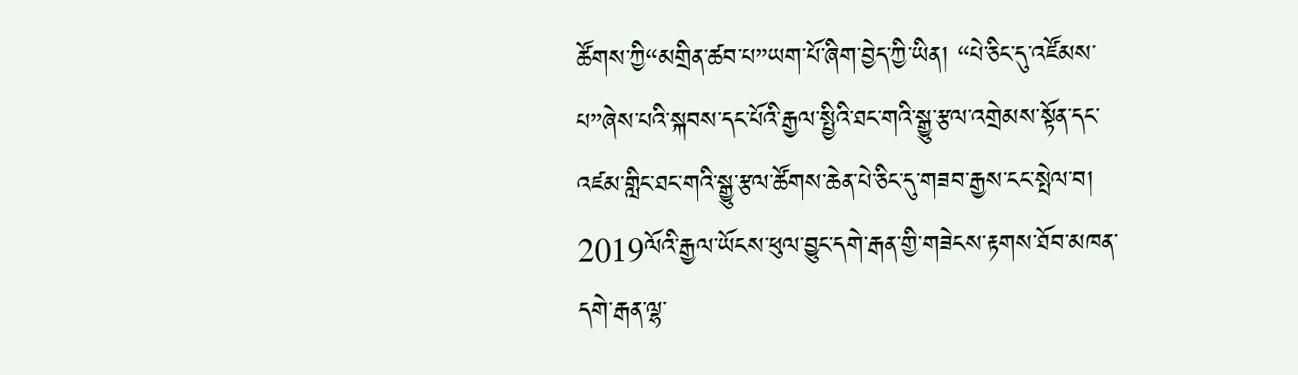ཚོགས་ཀྱི“མགྲིན་ཚབ་པ”ཡག་པོ་ཞིག་བྱེད་ཀྱི་ཡིན། “པེ་ཅིང་དུ་འཛོམས་པ”ཞེས་པའི་སྐབས་དང་པོའི་རྒྱལ་སྤྱིའི་ཐང་གའི་སྒྱུ་རྩལ་འགྲེམས་སྟོན་དང་འཛམ་གླིང་ཐང་གའི་སྒྱུ་རྩལ་ཚོགས་ཆེན་པེ་ཅིང་དུ་གཟབ་རྒྱས་ངང་སྤེལ་བ། 2019ལོའི་རྒྱལ་ཡོངས་ཕུལ་བྱུང་དགེ་རྒན་གྱི་གཟེངས་རྟགས་ཐོབ་མཁན་དགེ་རྒན་ལྷ་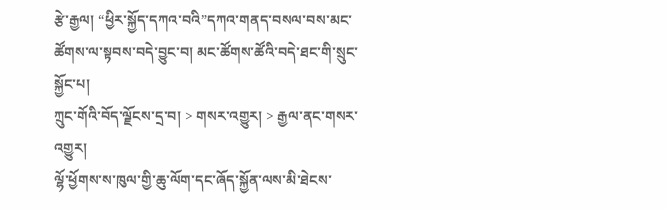རྩེ་རྒྱལ། “ཕྱིར་སྐྱོད་དཀའ་བའི”དཀའ་གནད་བསལ་བས་མང་ཚོགས་ལ་སྟབས་བདེ་བྱུང་བ། མང་ཚོགས་ཚོའི་བདེ་ཐང་གི་སྲུང་སྐྱོང་པ།
ཀྲུང་གོའི་བོད་ལྗོངས་དྲ་བ། > གསར་འགྱུར། > རྒྱལ་ནང་གསར་འགྱུར།
ལྷོ་ཕྱོགས་ས་ཁུལ་གྱི་ཆུ་ལོག་དང་ཞོད་སྐྱོན་ལས་མི་ཐེངས་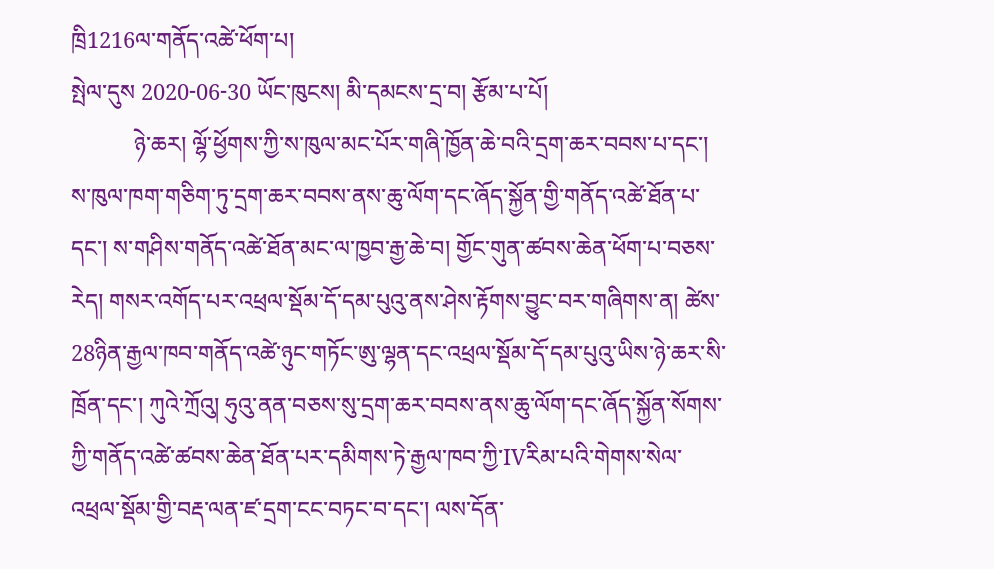ཁྲི1216ལ་གནོད་འཚེ་ཕོག་པ།
སྤེལ་དུས 2020-06-30 ཡོང་ཁུངས། མི་དམངས་དྲ་བ། རྩོམ་པ་པོ།
           ཉེ་ཆར། ལྷོ་ཕྱོགས་ཀྱི་ས་ཁུལ་མང་པོར་གཞི་ཁྱོན་ཆེ་བའི་དྲག་ཆར་བབས་པ་དང་། ས་ཁུལ་ཁག་གཅིག་ཏུ་དྲག་ཆར་བབས་ནས་ཆུ་ལོག་དང་ཞོད་སྐྱོན་གྱི་གནོད་འཚེ་ཐོན་པ་དང་། ས་གཤིས་གནོད་འཚེ་ཐོན་མང་ལ་ཁྱབ་རྒྱ་ཆེ་བ། གྱོང་གུན་ཚབས་ཆེན་ཕོག་པ་བཅས་རེད། གསར་འགོད་པར་འཕྲལ་སྡོམ་དོ་དམ་པུའུ་ནས་ཤེས་རྟོགས་བྱུང་བར་གཞིགས་ན། ཚེས་28ཉིན་རྒྱལ་ཁབ་གནོད་འཚེ་ཉུང་གཏོང་ཨུ་ལྷན་དང་འཕྲལ་སྡོམ་དོ་དམ་པུའུ་ཡིས་ཉེ་ཆར་སི་ཁྲོན་དང་། ཀུའེ་ཀྲོའུ། ཧུའུ་ནན་བཅས་སུ་དྲག་ཆར་བབས་ནས་ཆུ་ལོག་དང་ཞོད་སྐྱོན་སོགས་ཀྱི་གནོད་འཚེ་ཚབས་ཆེན་ཐོན་པར་དམིགས་ཏེ་རྒྱལ་ཁབ་ཀྱི་IVརིམ་པའི་གེགས་སེལ་འཕྲལ་སྡོམ་གྱི་བརྡ་ལན་ཛ་དྲག་ངང་བཏང་བ་དང་། ལས་དོན་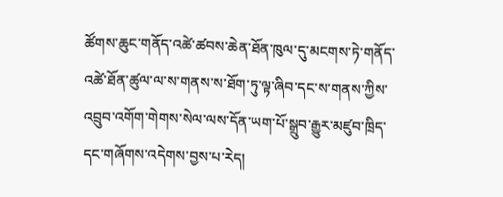ཚོགས་ཆུང་གནོད་འཚེ་ཚབས་ཆེན་ཐོན་ཁུལ་དུ་མངགས་ཏེ་གནོད་འཚེ་ཐོན་ཚུལ་ལ་ས་གནས་ས་ཐོག་ཏུ་ལྟ་ཞིབ་དང་ས་གནས་ཀྱིས་འབྲུབ་འགོག་གེགས་སེལ་ལས་དོན་ཡག་པོ་སྒྲུབ་རྒྱུར་མཛུབ་ཁྲིད་དང་གཞོགས་འདེགས་བྱས་པ་རེད།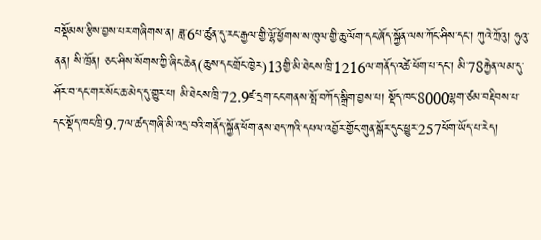བསྡོམས་རྩིས་བྱས་པར་གཞིགས་ན། ཟླ་6པ་ཚུན་དུ་རང་རྒྱལ་གྱི་ལྷོ་ཕྱོགས་ས་ཁུལ་གྱི་ཆུ་ལོག་དང་ཞོད་སྐྱོན་ལས་ཀོང་ཤིས་དང་། ཀུའེ་ཀྲོའུ། ཧུའུ་ནན། སི་ཁྲོན། ཅང་ཤིས་སོགས་ཀྱི་ཞིང་ཆེན(ཆུས་དང་གྲོང་ཁྱེར)13གྱི་མི་ཐེངས་ཁྲི་1216ལ་གནོད་འཚེ་ཕོག་པ་དང་། མི་78རྐྱེན་ལམ་དུ་ཤོར་བ་དང་གར་སོང་ཆ་མེད་དུ་གྱུར་པ། མི་ཐེངས་ཁྲི་72.9ཛ་དྲག་ངང་གནས་སྤོ་བཀོད་སྒྲིག་བྱས་པ། སྡོད་ཁང་8000ལྷག་ཙམ་བརྡིབས་པ་དང་སྡོད་ཁང་ཁྲི་9.7ལ་ཚད་གཞི་མི་འདྲ་བའི་གནོད་སྐྱོན་ཕོག་ནས་ཐད་ཀའི་དཔལ་འབྱོར་གྱོང་གུན་སྒོར་དུང་ཕྱུར་257ཕོག་ཡོད་པ་རེད།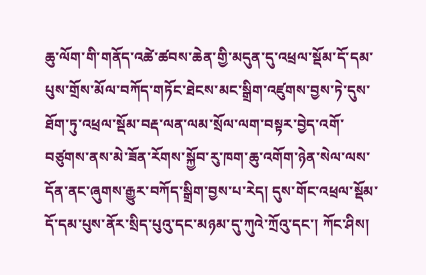ཆུ་ལོག་གི་གནོད་འཚེ་ཚབས་ཆེན་གྱི་མདུན་དུ་འཕྲལ་སྡོམ་དོ་དམ་པུས་གྲོས་མོལ་བཀོད་གཏོང་ཐེངས་མང་སྒྲིག་འཛུགས་བྱས་ཏེ་དུས་ཐོག་ཏུ་འཕྲལ་སྡོམ་བརྡ་ལན་ལམ་སྲོལ་ལག་བསྟར་བྱེད་འགོ་བཙུགས་ནས་མེ་ཟོན་རོགས་སྐྱོབ་རུ་ཁག་ཆུ་འགོག་ཉེན་སེལ་ལས་དོན་ནང་ཞུགས་རྒྱུར་བཀོད་སྒྲིག་བྱས་པ་རེད། དུས་གོང་འཕྲལ་སྡོམ་དོ་དམ་པུས་ནོར་སྲིད་པུའུ་དང་མཉམ་དུ་ཀུའེ་ཀྲོའུ་དང་། ཀོང་ཤིས།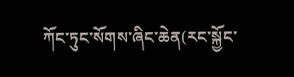ཀོང་ཏུང་སོགས་ཞིང་ཆེན(རང་སྐྱོང་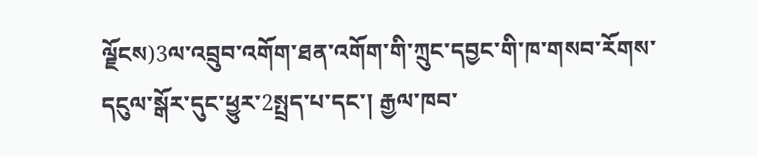ལྗོངས)3ལ་འབྲུབ་འགོག་ཐན་འགོག་གི་ཀྲུང་དབྱང་གི་ཁ་གསབ་རོགས་དངུལ་སྒོར་དུང་ཕྱུར་2སྤྲད་པ་དང་། རྒྱལ་ཁབ་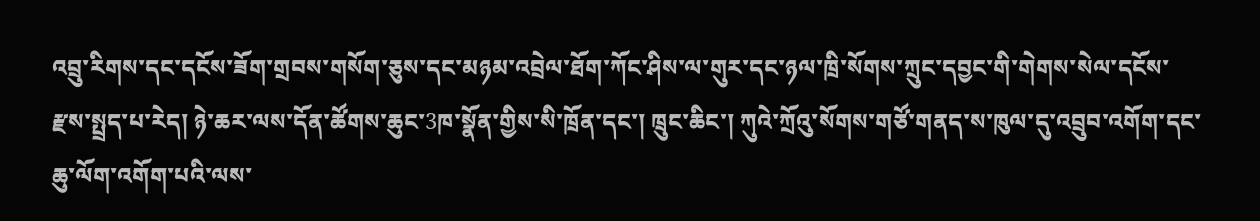འབྲུ་རིགས་དང་དངོས་ཟོག་གྲབས་གསོག་ཅུས་དང་མཉམ་འབྲེལ་ཐོག་ཀོང་ཤིས་ལ་གུར་དང་ཉལ་ཁྲི་སོགས་ཀྲུང་དབྱང་གི་གེགས་སེལ་དངོས་རྫས་སྤྲད་པ་རེད། ཉེ་ཆར་ལས་དོན་ཚོགས་ཆུང་3ཁ་སྣོན་གྱིས་སི་ཁྲོན་དང་། ཁྲུང་ཆིང་། ཀུའེ་ཀྲོའུ་སོགས་གཙོ་གནད་ས་ཁུལ་དུ་འབྲུབ་འགོག་དང་ཆུ་ལོག་འགོག་པའི་ལས་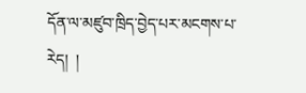དོན་ལ་མཛུབ་ཁྲིད་བྱེད་པར་མངགས་པ་རེད།  །